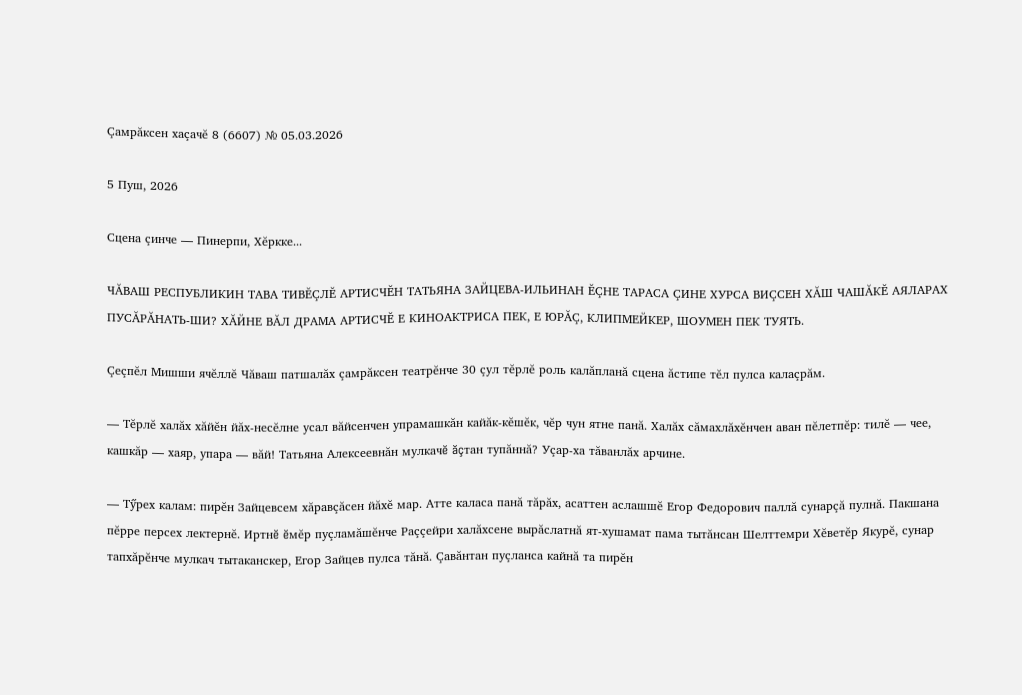Çамрăксен хаçачĕ 8 (6607) № 05.03.2026

5 Пуш, 2026

Сцена çинче — Пинерпи, Хĕркке...

ЧĂВАШ РЕСПУБЛИКИН ТАВА ТИВĔÇЛĔ АРТИСЧĔН ТАТЬЯНА ЗАЙЦЕВА-ИЛЬИНАН ĔÇНЕ ТАРАСА ÇИНЕ ХУРСА ВИÇСЕН ХĂШ ЧАШĂКĔ АЯЛАРАХ ПУСĂРĂНАТЬ-ШИ? ХĂЙНЕ ВĂЛ ДРАМА АРТИСЧĔ Е КИНОАКТРИСА ПЕК, Е ЮРĂÇ, КЛИПМЕЙКЕР, ШОУМЕН ПЕК ТУЯТЬ.

Çеçпĕл Мишши ячĕллĕ Чăваш патшалăх çамрăксен театрĕнче 30 çул тĕрлĕ роль калăпланă сцена ăстипе тĕл пулса калаçрăм.

— Тĕрлĕ халăх хăйĕн йăх-несĕлне усал вăйсенчен упрамашкăн кайăк-кĕшĕк, чĕр чун ятне панă. Халăх сăмахлăхĕнчен аван пĕлетпĕр: тилĕ — чее, кашкăр — хаяр, упара — вăй! Татьяна Алексеевнăн мулкачĕ ăçтан тупăннă? Уçар-ха тăванлăх арчине.

— Тӳрех калам: пирĕн Зайцевсем хăравçăсен йăхĕ мар. Атте каласа панă тăрăх, асаттен аслашшĕ Егор Федорович паллă сунарçă пулнă. Пакшана пĕрре персех лектернĕ. Иртнĕ ĕмĕр пуçламăшĕнче Раççейри халăхсене вырăслатнă ят-хушамат пама тытăнсан Шелттемри Хĕветĕр Якурĕ, сунар тапхăрĕнче мулкач тытаканскер, Егор Зайцев пулса тăнă. Çавăнтан пуçланса кайнă та пирĕн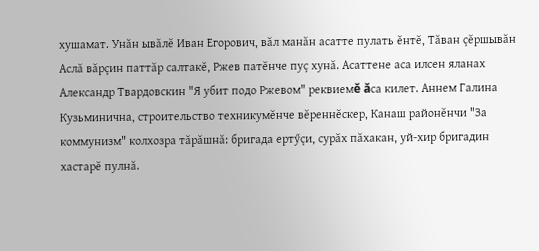хушамат. Унăн ывăлĕ Иван Егорович, вăл манăн асатте пулать ĕнтĕ, Тăван çĕршывăн Аслă вăрçин паттăр салтакĕ, Ржев патĕнче пуç хунă. Асаттене аса илсен яланах Александр Твардовскин "Я убит подо Ржевом" реквиемĕ ăса килет. Аннем Галина Кузьминична, строительство техникумĕнче вĕреннĕскер, Канаш районĕнчи "За коммунизм" колхозра тăрăшнă: бригада ертӳçи, сурăх пăхакан, уй-хир бригадин хастарĕ пулнă.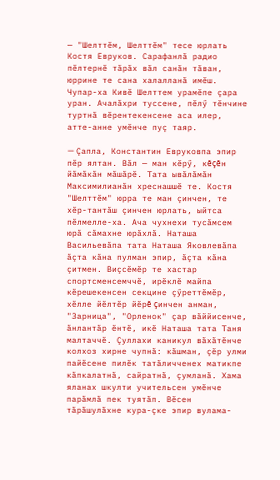— "Шелттĕм, Шелттĕм" тесе юрлать Костя Евруков. Сарафанлă радио пĕлтернĕ тăрăх вăл санăн тăван, юррине те сана халалланă имĕш. Чупар-ха Кивĕ Шелттем урамĕпе çара уран. Ачалăхри туссене, пĕлӳ тĕнчине туртнă вĕрентекенсене аса илер, атте-анне умĕнче пуç таяр.

— Çапла, Константин Евруковпа эпир пĕр ялтан. Вăл — ман кĕрӳ, кĕçĕн йăмăкăн мăшăрĕ. Тата ывăлăмăн Максимилианăн хреснашшĕ те. Костя "Шелттĕм" юрра те ман çинчен, те хĕр-тантăш çинчен юрлать, ыйтса пĕлмелле-ха. Ача чухнехи тусăмсем юрă сăмахне юрăхлă. Наташа Васильевăпа тата Наташа Яковлевăпа ăçта кăна пулман эпир, ăçта кăна çитмен. Виçсĕмĕр те хастар спортсменсемччĕ, ирĕклĕ майпа кĕрешекенсен секцине çӳреттĕмĕр, хĕлле йĕлтĕр йĕрĕ çинчен анман, "Зарница", "Орленок" çар вăййисенче, ăнлантăр ĕнтĕ, икĕ Наташа тата Таня малтаччĕ. Çуллахи каникул вăхăтĕнче колхоз хирне чупнă: кăшман, çĕр улми пайĕсене пилĕк татăличченех матикпе кăпкалатнă, сайратнă, çумланă. Хама яланах шкулти учительсен умĕнче парăмлă пек туятăп. Вĕсен тăрăшулăхне кура-çке эпир вулама-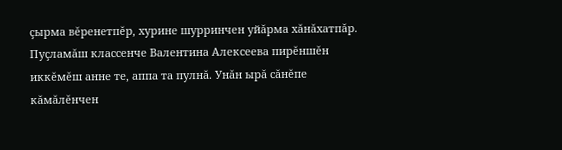çырма вĕренетпĕр, хурине шурринчен уйăрма хăнăхатпăр. Пуçламăш классенче Валентина Алексеева пирĕншĕн иккĕмĕш анне те, аппа та пулнă. Унăн ырă сăнĕпе кăмăлĕнчен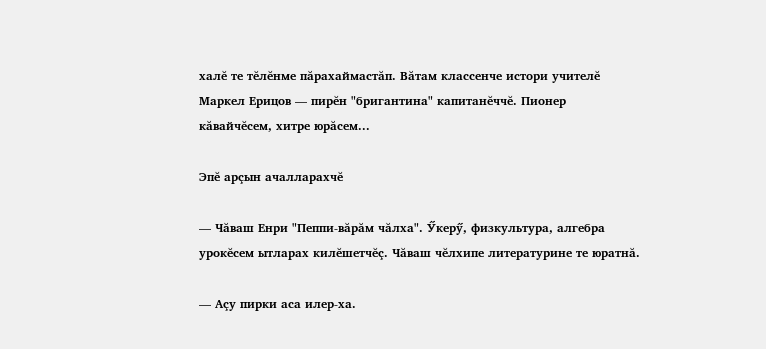халĕ те тĕлĕнме пăрахаймастăп. Вăтам классенче истори учителĕ Маркел Ерицов — пирĕн "бригантина" капитанĕччĕ. Пионер кăвайчĕсем, хитре юрăсем...

Эпĕ арçын ачалларахчĕ

— Чăваш Енри "Пеппи-вăрăм чăлха". Ӳкерӳ, физкультура, алгебра урокĕсем ытларах килĕшетчĕç. Чăваш чĕлхипе литературине те юратнă.

— Аçу пирки аса илер-ха.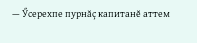— Ӳсерехпе пурнăç капитанĕ аттем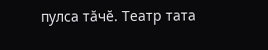пулса тăчĕ. Театр тата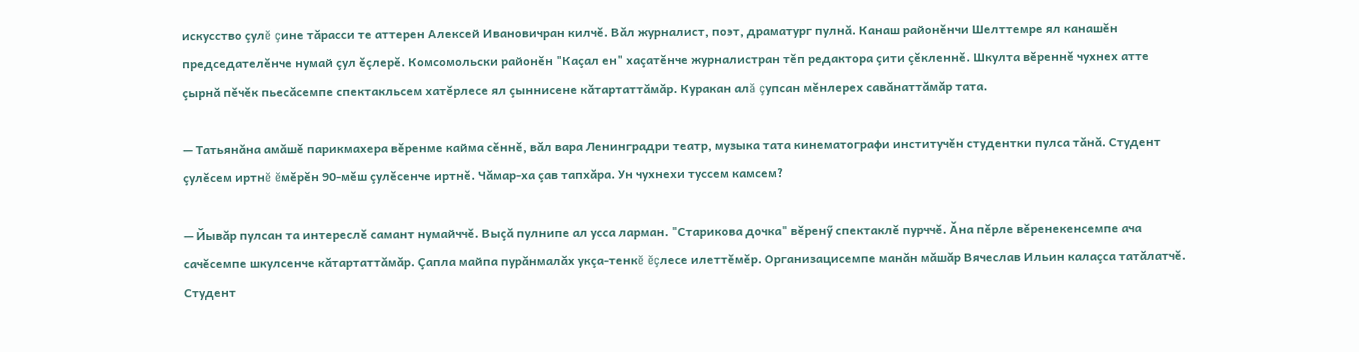искусство çулĕ çине тăрасси те аттерен Алексей Ивановичран килчĕ. Вăл журналист, поэт, драматург пулнă. Канаш районĕнчи Шелттемре ял канашĕн председателĕнче нумай çул ĕçлерĕ. Комсомольски районĕн "Каçал ен" хаçатĕнче журналистран тĕп редактора çити çĕкленнĕ. Шкулта вĕреннĕ чухнех атте çырнă пĕчĕк пьесăсемпе спектакльсем хатĕрлесе ял çыннисене кăтартаттăмăр. Куракан алă çупсан мĕнлерех савăнаттăмăр тата.

— Татьянăна амăшĕ парикмахера вĕренме кайма сĕннĕ, вăл вара Ленинградри театр, музыка тата кинематографи институчĕн студентки пулса тăнă. Студент çулĕсем иртнĕ ĕмĕрĕн 90-мĕш çулĕсенче иртнĕ. Чăмар-ха çав тапхăра. Ун чухнехи туссем камсем?

— Йывăр пулсан та интереслĕ самант нумайччĕ. Выçă пулнипе ал усса ларман. "Старикова дочка" вĕренӳ спектаклĕ пурччĕ. Ăна пĕрле вĕренекенсемпе ача сачĕсемпе шкулсенче кăтартаттăмăр. Çапла майпа пурăнмалăх укçа-тенкĕ ĕçлесе илеттĕмĕр. Организацисемпе манăн мăшăр Вячеслав Ильин калаçса татăлатчĕ. Студент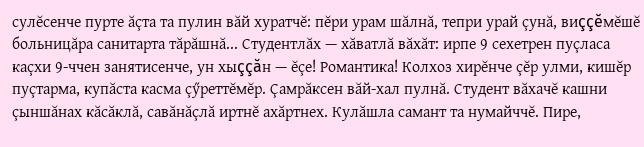сулĕсенче пурте ăçта та пулин вăй хуратчĕ: пĕри урам шăлнă, тепри урай çунă, виççĕмĕшĕ больницăра санитарта тăрăшнă... Студентлăх — хăватлă вăхăт: ирпе 9 сехетрен пуçласа каçхи 9-ччен занятисенче, ун хыççăн — ĕçе! Романтика! Колхоз хирĕнче çĕр улми, кишĕр пуçтарма, купăста касма çӳреттĕмĕр. Çамрăксен вăй-хал пулнă. Студент вăхачĕ кашни çыншăнах кăсăклă, савăнăçлă иртнĕ ахăртнех. Кулăшла самант та нумайччĕ. Пире,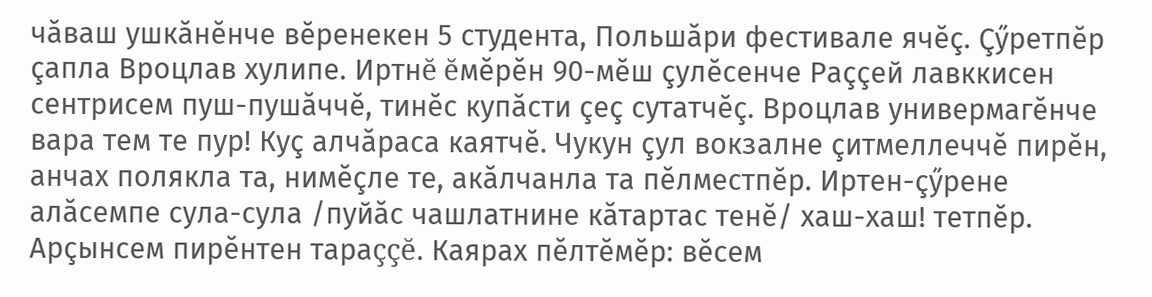чăваш ушкăнĕнче вĕренекен 5 студента, Польшăри фестивале ячĕç. Çӳретпĕр çапла Вроцлав хулипе. Иртнĕ ĕмĕрĕн 90-мĕш çулĕсенче Раççей лавккисен сентрисем пуш-пушăччĕ, тинĕс купăсти çеç сутатчĕç. Вроцлав универмагĕнче вара тем те пур! Куç алчăраса каятчĕ. Чукун çул вокзалне çитмеллеччĕ пирĕн, анчах полякла та, нимĕçле те, акăлчанла та пĕлместпĕр. Иртен-çӳрене алăсемпе сула-сула /пуйăс чашлатнине кăтартас тенĕ/ хаш-хаш! тетпĕр. Арçынсем пирĕнтен тараççĕ. Каярах пĕлтĕмĕр: вĕсем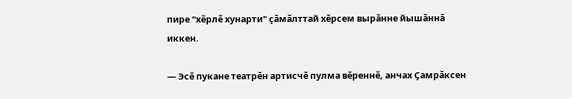пире "хĕрлĕ хунарти" çăмăлттай хĕрсем вырăнне йышăннă иккен.

— Эсĕ пукане театрĕн артисчĕ пулма вĕреннĕ, анчах Çамрăксен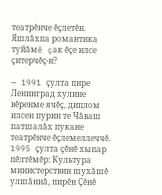театрĕнче ĕçлетĕн. Яшлăхпа романтика туйăмĕ çак ĕçе илсе çитерчĕç-и?

— 1991 çулта пире Ленинград хулине вĕренме ячĕç, диплом илсен пурин те Чăваш патшалăх пукане театрĕнче ĕçлемеллеччĕ. 1995 çулта çĕнĕ хыпар пĕлтĕмĕр: Культура министерствин шухăшĕ улшăннă, пирĕн Çĕнĕ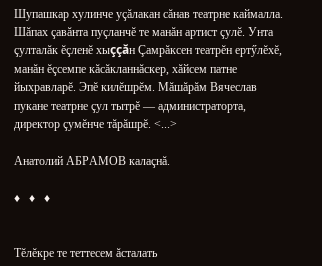Шупашкар хулинче уçăлакан сăнав театрне каймалла. Шăпах çавăнта пуçланчĕ те манăн артист çулĕ. Унта çулталăк ĕçленĕ хыççăн Çамрăксен театрĕн ертӳлĕхĕ, манăн ĕçсемпе кăсăкланнăскер, хăйсем патне йыхравларĕ. Эпĕ килĕшрĕм. Мăшăрăм Вячеслав пукане театрне çул тытрĕ — администраторта, директор çумĕнче тăрăшрĕ. <...>

Анатолий АБРАМОВ калаçнă.

♦   ♦   ♦


Тĕлĕкре те теттесем ăсталать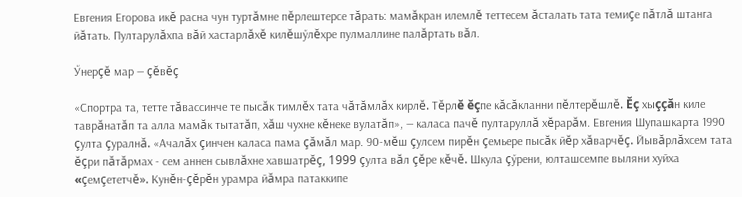Евгения Егорова икĕ расна чун туртăмне пĕрлештерсе тăрать: мамăкран илемлĕ теттесем ăсталать тата темиçе пăтлă штанга йăтать. Пултарулăхпа вăй хастарлăхĕ килĕшӳлĕхре пулмаллине палăртать вăл.

Ӳнерçĕ мар — çĕвĕç

«Спортра та, тетте тăвассинче те пысăк тимлĕх тата чăтăмлăх кирлĕ. Тĕрлĕ ĕçпе кăсăкланни пĕлтерĕшлĕ. Ĕç хыççăн киле таврăнатăп та алла мамăк тытатăп, хăш чухне кĕнеке вулатăп», — каласа пачĕ пултаруллă хĕрарăм. Евгения Шупашкарта 1990 çулта çуралнă. «Ачалăх çинчен каласа пама çăмăл мар. 90-мĕш çулсем пирĕн çемьере пысăк йĕр хăварчĕç. Йывăрлăхсем тата ĕçри пăтăрмах - сем аннен сывлăхне хавшатрĕç, 1999 çулта вăл çĕре кĕчĕ. Шкула çӳрени, юлташсемпе выляни хуйха «çемçететчĕ». Кунĕн-çĕрĕн урамра йăмра патаккипе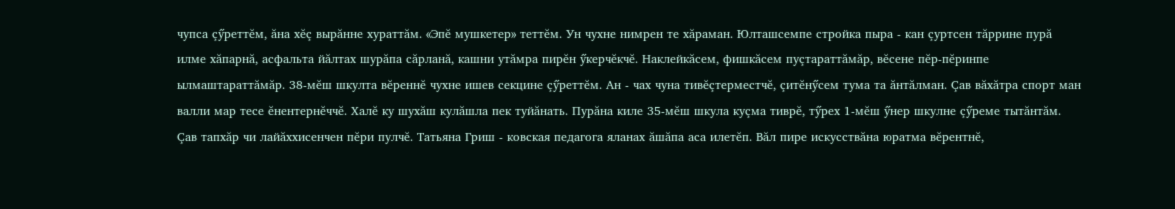чупса çӳреттĕм, ăна хĕç вырăнне хураттăм. «Эпĕ мушкетер» теттĕм. Ун чухне нимрен те хăраман. Юлташсемпе стройка пыра - кан çуртсен тăррине пурă илме хăпарнă, асфальта йăлтах шурăпа сăрланă, кашни утăмра пирĕн ӳкерчĕкчĕ. Наклейкăсем, фишкăсем пуçтараттăмăр, вĕсене пĕр-пĕринпе ылмаштараттăмăр. 38-мĕш шкулта вĕреннĕ чухне ишев секцине çӳреттĕм. Ан - чах чуна тивĕçтерместчĕ, çитĕнӳсем тума та ăнтăлман. Çав вăхăтра спорт ман валли мар тесе ĕнентернĕччĕ. Халĕ ку шухăш кулăшла пек туйăнать. Пурăна киле 35-мĕш шкула куçма тиврĕ, тӳрех 1-мĕш ӳнер шкулне çӳреме тытăнтăм. Çав тапхăр чи лайăххисенчен пĕри пулчĕ. Татьяна Гриш - ковская педагога яланах ăшăпа аса илетĕп. Вăл пире искусствăна юратма вĕрентнĕ,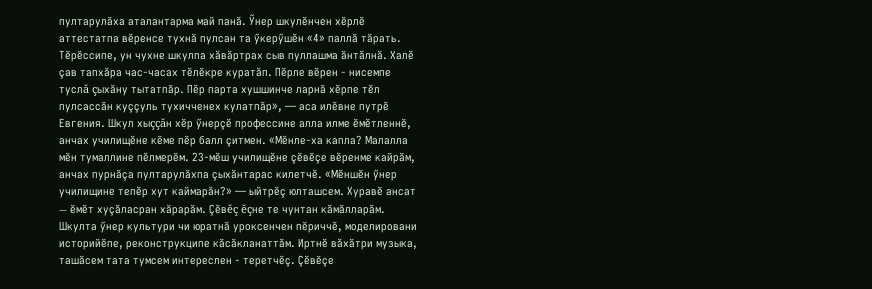пултарулăха аталантарма май панă. Ӳнер шкулĕнчен хĕрлĕ аттестатпа вĕренсе тухнă пулсан та ӳкерӳшĕн «4» паллă тăрать. Тĕрĕссипе, ун чухне шкулпа хăвăртрах сыв пуллашма ăнтăлнă. Халĕ çав тапхăра час-часах тĕлĕкре куратăп. Пĕрле вĕрен - нисемпе туслă çыхăну тытатпăр. Пĕр парта хушшинче ларнă хĕрпе тĕл пулсассăн куççуль тухичченех кулатпăр», — аса илĕвне путрĕ Евгения. Шкул хыççăн хĕр ӳнерçĕ профессине алла илме ĕмĕтленнĕ, анчах училищĕне кĕме пĕр балл çитмен. «Мĕнле-ха капла? Малалла мĕн тумаллине пĕлмерĕм. 23-мĕш училищĕне çĕвĕçе вĕренме кайрăм, анчах пурнăçа пултарулăхпа çыхăнтарас килетчĕ. «Мĕншĕн ӳнер училищине тепĕр хут каймарăн?» — ыйтрĕç юлташсем. Хуравĕ ансат — ĕмĕт хуçăласран хăрарăм. Çĕвĕç ĕçне те чунтан кăмăлларăм. Шкулта ӳнер культури чи юратнă уроксенчен пĕриччĕ, моделировани историйĕпе, реконструкципе кăсăкланаттăм. Иртнĕ вăхăтри музыка, ташăсем тата тумсем интереслен - теретчĕç. Çĕвĕçе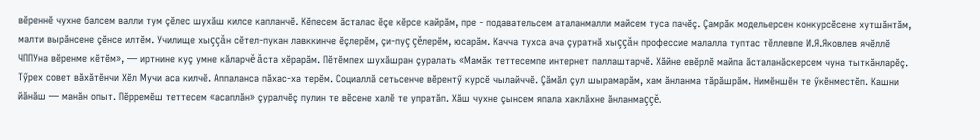вĕреннĕ чухне балсем валли тум çĕлес шухăш килсе капланчĕ. Кĕпесем ăсталас ĕçе кĕрсе кайрăм, пре - подавательсем аталанмалли майсем туса пачĕç. Çамрăк модельерсен конкурсĕсене хутшăнтăм, малти вырăнсене çĕнсе илтĕм. Училище хыççăн сĕтел-пукан лавккинче ĕçлерĕм, çи-пуç çĕлерĕм, юсарăм. Качча тухса ача çуратнă хыççăн профессие малалла туптас тĕллевпе И.Я.Яковлев ячĕллĕ ЧППУна вĕренме кĕтĕм», — иртнине куç умне кăларчĕ ăста хĕрарăм. Пĕтĕмпех шухăшран çуралать «Мамăк теттесемпе интернет паллаштарчĕ. Хăйне евĕрлĕ майпа ăсталанăскерсем чуна тыткăнларĕç. Тӳрех совет вăхăтĕнчи Хĕл Мучи аса килчĕ. Аппаланса пăхас-ха терĕм. Социаллă сетьсенче вĕрентӳ курсĕ чылайччĕ. Çăмăл çул шырамарăм, хам ăнланма тăрăшрăм. Нимĕншĕн те ӳкĕнместĕп. Кашни йăнăш — манăн опыт. Пĕрремĕш теттесем «асаплăн» çуралчĕç пулин те вĕсене халĕ те упратăп. Хăш чухне çынсем япала хаклăхне ăнланмаççĕ.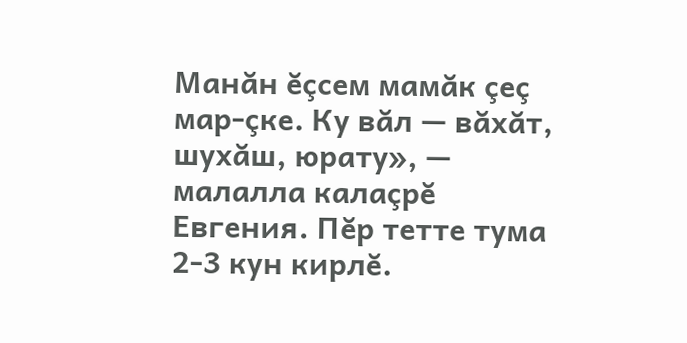Манăн ĕçсем мамăк çеç мар-çке. Ку вăл — вăхăт, шухăш, юрату», — малалла калаçрĕ Евгения. Пĕр тетте тума 2-3 кун кирлĕ.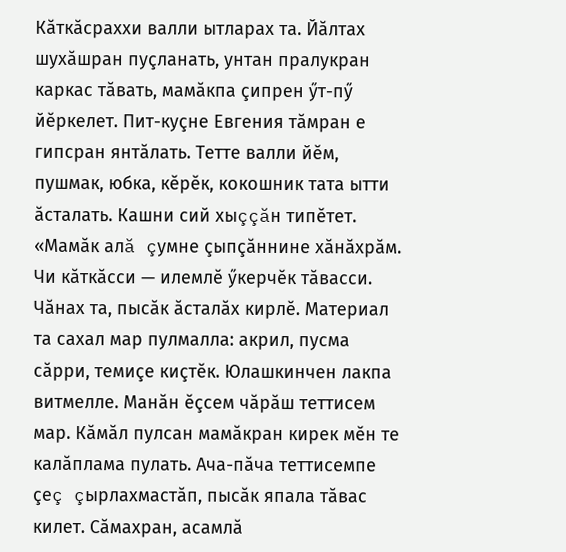Кăткăсраххи валли ытларах та. Йăлтах шухăшран пуçланать, унтан пралукран каркас тăвать, мамăкпа çипрен ӳт-пӳ йĕркелет. Пит-куçне Евгения тăмран е гипсран янтăлать. Тетте валли йĕм, пушмак, юбка, кĕрĕк, кокошник тата ытти ăсталать. Кашни сий хыççăн типĕтет. «Мамăк алă çумне çыпçăннине хăнăхрăм. Чи кăткăсси — илемлĕ ӳкерчĕк тăвасси. Чăнах та, пысăк ăсталăх кирлĕ. Материал та сахал мар пулмалла: акрил, пусма сăрри, темиçе киçтĕк. Юлашкинчен лакпа витмелле. Манăн ĕçсем чăрăш теттисем мар. Кăмăл пулсан мамăкран кирек мĕн те калăплама пулать. Ача-пăча теттисемпе çеç çырлахмастăп, пысăк япала тăвас килет. Сăмахран, асамлă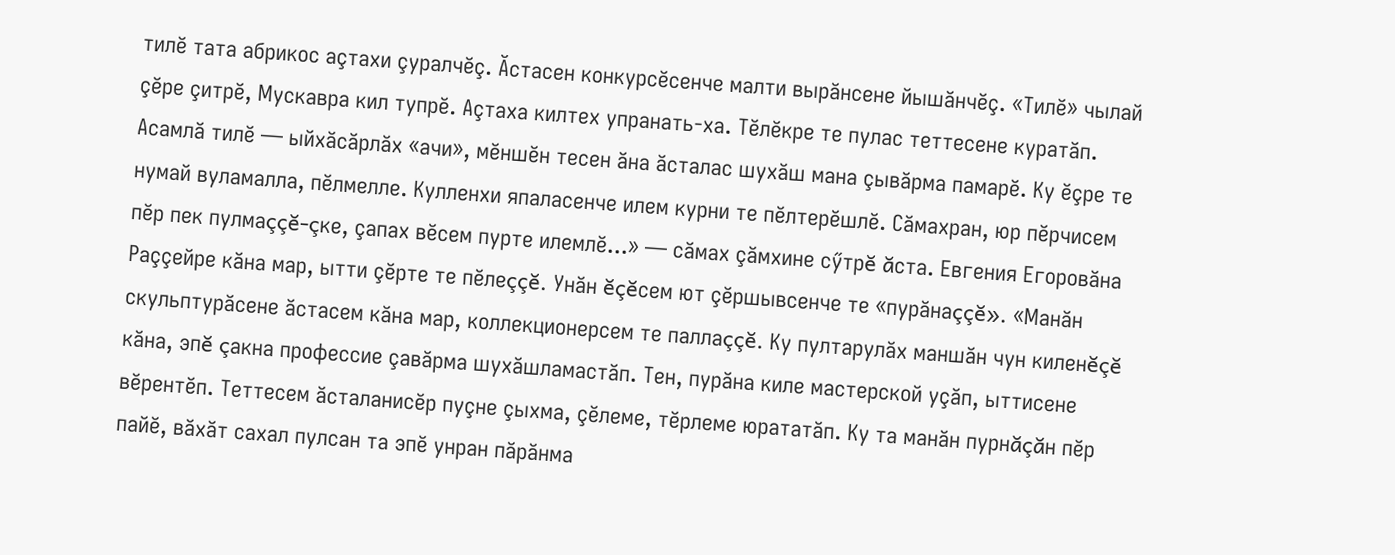тилĕ тата абрикос аçтахи çуралчĕç. Ăстасен конкурсĕсенче малти вырăнсене йышăнчĕç. «Тилĕ» чылай çĕре çитрĕ, Мускавра кил тупрĕ. Аçтаха килтех упранать-ха. Тĕлĕкре те пулас теттесене куратăп. Асамлă тилĕ — ыйхăсăрлăх «ачи», мĕншĕн тесен ăна ăсталас шухăш мана çывăрма памарĕ. Ку ĕçре те нумай вуламалла, пĕлмелле. Кулленхи япаласенче илем курни те пĕлтерĕшлĕ. Сăмахран, юр пĕрчисем пĕр пек пулмаççĕ-çке, çапах вĕсем пурте илемлĕ...» — сăмах çăмхине сӳтрĕ ăста. Евгения Егоровăна Раççейре кăна мар, ытти çĕрте те пĕлеççĕ. Унăн ĕçĕсем ют çĕршывсенче те «пурăнаççĕ». «Манăн скульптурăсене ăстасем кăна мар, коллекционерсем те паллаççĕ. Ку пултарулăх маншăн чун киленĕçĕ кăна, эпĕ çакна профессие çавăрма шухăшламастăп. Тен, пурăна киле мастерской уçăп, ыттисене вĕрентĕп. Теттесем ăсталанисĕр пуçне çыхма, çĕлеме, тĕрлеме юрататăп. Ку та манăн пурнăçăн пĕр пайĕ, вăхăт сахал пулсан та эпĕ унран пăрăнма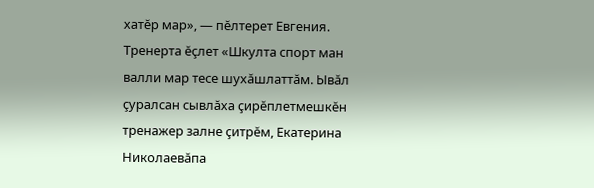хатĕр мар», — пĕлтерет Евгения. Тренерта ĕçлет «Шкулта спорт ман валли мар тесе шухăшлаттăм. Ывăл çуралсан сывлăха çирĕплетмешкĕн тренажер залне çитрĕм, Екатерина Николаевăпа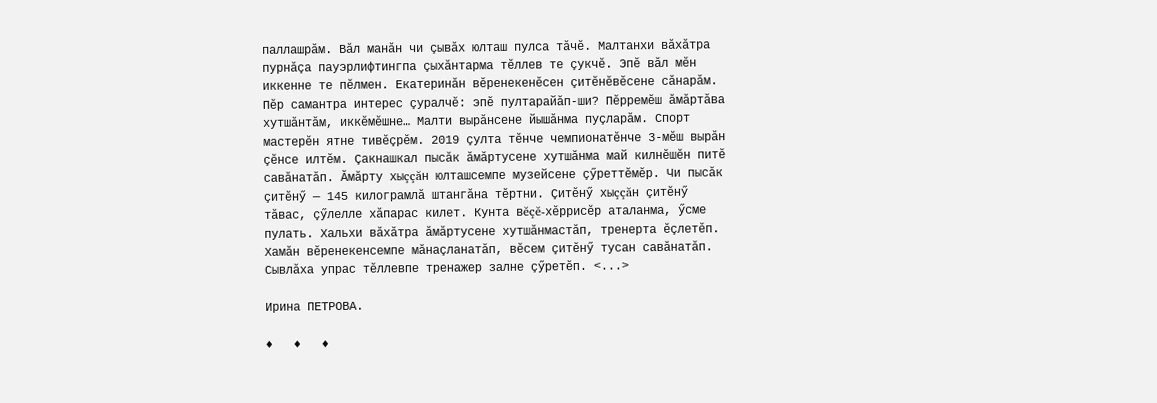паллашрăм. Вăл манăн чи çывăх юлташ пулса тăчĕ. Малтанхи вăхăтра пурнăçа пауэрлифтингпа çыхăнтарма тĕллев те çукчĕ. Эпĕ вăл мĕн иккенне те пĕлмен. Екатеринăн вĕренекенĕсен çитĕнĕвĕсене сăнарăм. Пĕр самантра интерес çуралчĕ: эпĕ пултарайăп-ши? Пĕрремĕш ăмăртăва хутшăнтăм, иккĕмĕшне… Малти вырăнсене йышăнма пуçларăм. Спорт мастерĕн ятне тивĕçрĕм. 2019 çулта тĕнче чемпионатĕнче 3-мĕш вырăн çĕнсе илтĕм. Çакнашкал пысăк ăмăртусене хутшăнма май килнĕшĕн питĕ савăнатăп. Ăмăрту хыççăн юлташсемпе музейсене çӳреттĕмĕр. Чи пысăк çитĕнӳ — 145 килограмлă штангăна тĕртни. Çитĕнӳ хыççăн çитĕнӳ тăвас, çӳлелле хăпарас килет. Кунта вĕçĕ-хĕррисĕр аталанма, ӳсме пулать. Хальхи вăхăтра ăмăртусене хутшăнмастăп, тренерта ĕçлетĕп. Хамăн вĕренекенсемпе мăнаçланатăп, вĕсем çитĕнӳ тусан савăнатăп. Сывлăха упрас тĕллевпе тренажер залне çӳретĕп. <...>

Ирина ПЕТРОВА.

♦   ♦   ♦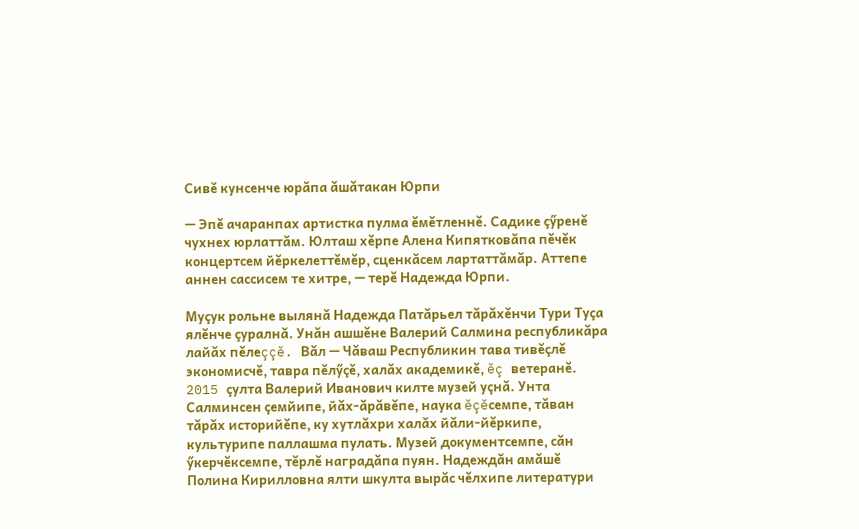Сивĕ кунсенче юрăпа ăшăтакан Юрпи

— Эпĕ ачаранпах артистка пулма ĕмĕтленнĕ. Садике çӳренĕ чухнех юрлаттăм. Юлташ хĕрпе Алена Кипятковăпа пĕчĕк концертсем йĕркелеттĕмĕр, сценкăсем лартаттăмăр. Аттепе аннен сассисем те хитре, — терĕ Надежда Юрпи.

Муçук рольне вылянă Надежда Патăрьел тăрăхĕнчи Тури Туçа ялĕнче çуралнă. Унăн ашшĕне Валерий Салмина республикăра лайăх пĕлеççĕ. Вăл — Чăваш Республикин тава тивĕçлĕ экономисчĕ, тавра пĕлӳçĕ, халăх академикĕ, ĕç ветеранĕ. 2015 çулта Валерий Иванович килте музей уçнă. Унта Салминсен çемйипе, йăх-ăрăвĕпе, наука ĕçĕсемпе, тăван тăрăх историйĕпе, ку хутлăхри халăх йăли-йĕркипе, культурипе паллашма пулать. Музей документсемпе, сăн ӳкерчĕксемпе, тĕрлĕ наградăпа пуян. Надеждăн амăшĕ Полина Кирилловна ялти шкулта вырăс чĕлхипе литератури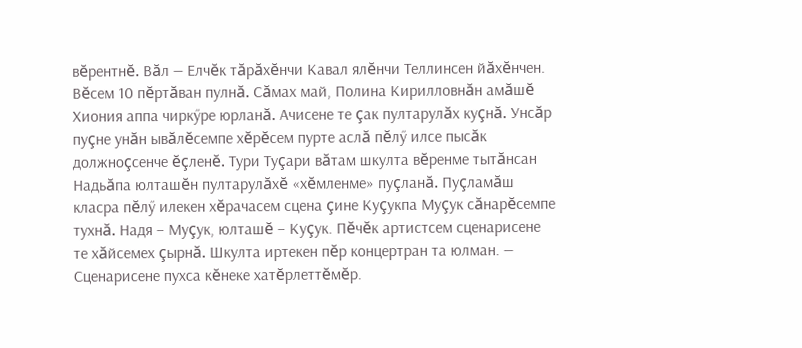вĕрентнĕ. Вăл — Елчĕк тăрăхĕнчи Кавал ялĕнчи Теллинсен йăхĕнчен. Вĕсем 10 пĕртăван пулнă. Сăмах май, Полина Кирилловнăн амăшĕ Хиония аппа чиркӳре юрланă. Ачисене те çак пултарулăх куçнă. Унсăр пуçне унăн ывăлĕсемпе хĕрĕсем пурте аслă пĕлӳ илсе пысăк должноçсенче ĕçленĕ. Тури Туçари вăтам шкулта вĕренме тытăнсан Надьăпа юлташĕн пултарулăхĕ «хĕмленме» пуçланă. Пуçламăш класра пĕлӳ илекен хĕрачасем сцена çине Куçукпа Муçук сăнарĕсемпе тухнă. Надя – Муçук, юлташĕ – Куçук. Пĕчĕк артистсем сценарисене те хăйсемех çырнă. Шкулта иртекен пĕр концертран та юлман. — Сценарисене пухса кĕнеке хатĕрлеттĕмĕр.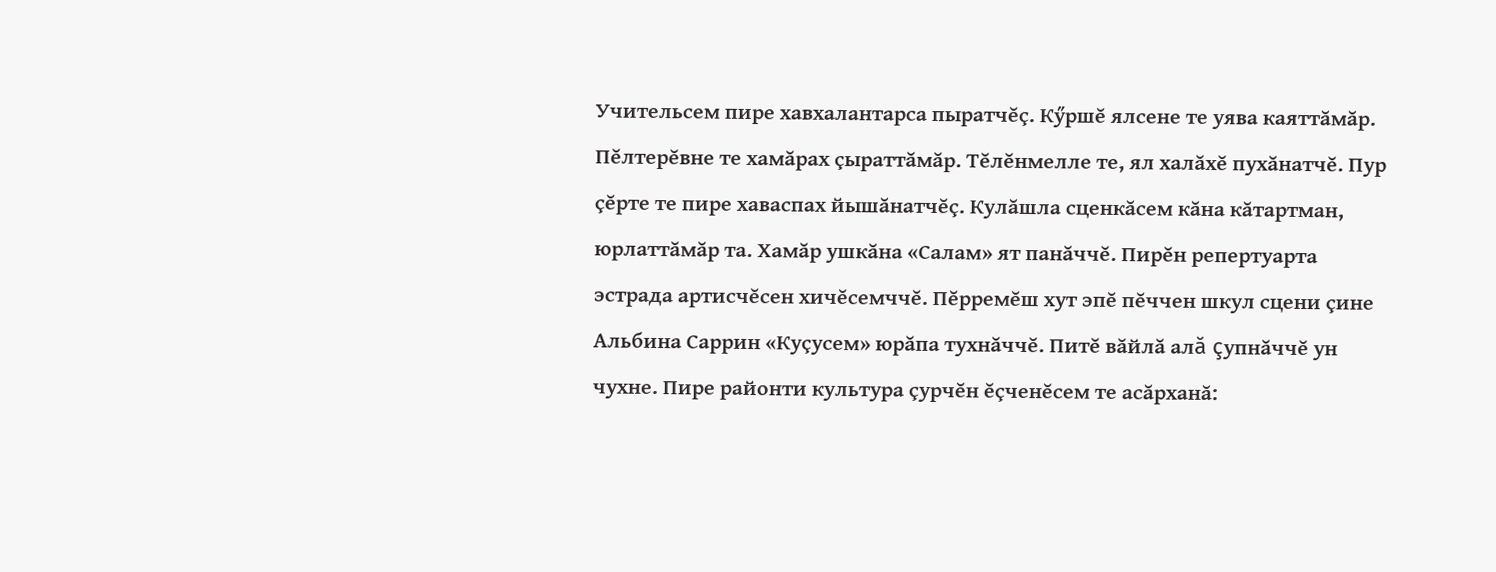Учительсем пире хавхалантарса пыратчĕç. Кӳршĕ ялсене те уява каяттăмăр. Пĕлтерĕвне те хамăрах çыраттăмăр. Тĕлĕнмелле те, ял халăхĕ пухăнатчĕ. Пур çĕрте те пире хаваспах йышăнатчĕç. Кулăшла сценкăсем кăна кăтартман, юрлаттăмăр та. Хамăр ушкăна «Салам» ят панăччĕ. Пирĕн репертуарта эстрада артисчĕсен хичĕсемччĕ. Пĕрремĕш хут эпĕ пĕччен шкул сцени çине Альбина Саррин «Куçусем» юрăпа тухнăччĕ. Питĕ вăйлă алă çупнăччĕ ун чухне. Пире районти культура çурчĕн ĕçченĕсем те асăрханă: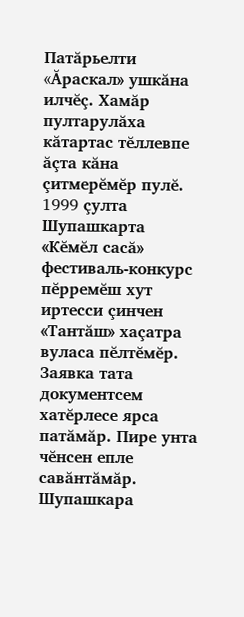Патăрьелти «Ăраскал» ушкăна илчĕç. Хамăр пултарулăха кăтартас тĕллевпе ăçта кăна çитмерĕмĕр пулĕ. 1999 çулта Шупашкарта «Кĕмĕл сасă» фестиваль-конкурс пĕрремĕш хут иртесси çинчен «Тантăш» хаçатра вуласа пĕлтĕмĕр. Заявка тата документсем хатĕрлесе ярса патăмăр. Пире унта чĕнсен епле савăнтăмăр. Шупашкара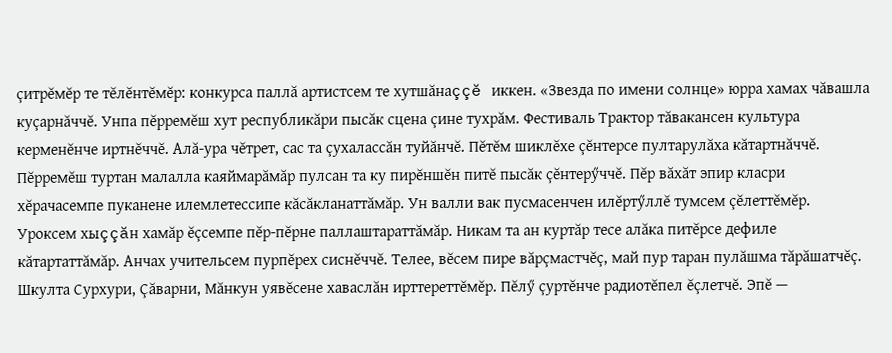çитрĕмĕр те тĕлĕнтĕмĕр: конкурса паллă артистсем те хутшăнаççĕ иккен. «Звезда по имени солнце» юрра хамах чăвашла куçарнăччĕ. Унпа пĕрремĕш хут республикăри пысăк сцена çине тухрăм. Фестиваль Трактор тăвакансен культура керменĕнче иртнĕччĕ. Алă-ура чĕтрет, сас та çухалассăн туйăнчĕ. Пĕтĕм шиклĕхе çĕнтерсе пултарулăха кăтартнăччĕ. Пĕрремĕш туртан малалла каяймарăмăр пулсан та ку пирĕншĕн питĕ пысăк çĕнтерӳччĕ. Пĕр вăхăт эпир класри хĕрачасемпе пуканене илемлетессипе кăсăкланаттăмăр. Ун валли вак пусмасенчен илĕртӳллĕ тумсем çĕлеттĕмĕр. Уроксем хыççăн хамăр ĕçсемпе пĕр-пĕрне паллаштараттăмăр. Никам та ан куртăр тесе алăка питĕрсе дефиле кăтартаттăмăр. Анчах учительсем пурпĕрех сиснĕччĕ. Телее, вĕсем пире вăрçмастчĕç, май пур таран пулăшма тăрăшатчĕç. Шкулта Сурхури, Çăварни, Мăнкун уявĕсене хаваслăн ирттереттĕмĕр. Пĕлӳ çуртĕнче радиотĕпел ĕçлетчĕ. Эпĕ —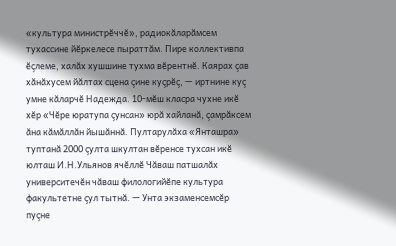«культура министрĕччĕ», радиокăларăмсем тухассине йĕркелесе пыраттăм. Пире коллективпа ĕçлеме, халăх хушшине тухма вĕрентнĕ. Каярах çав хăнăхусем йăлтах сцена çине куçрĕç, — иртнине куç умне кăларчĕ Надежда. 10-мĕш класра чухне икĕ хĕр «Чĕре юратупа çунсан» юрă хайланă, çамрăксем ăна кăмăллăн йышăннă. Пултарулăха «Янташра» туптанă 2000 çулта шкултан вĕренсе тухсан икĕ юлташ И.Н.Ульянов ячĕллĕ Чăваш патшалăх университечĕн чăваш филологийĕпе культура факультетне çул тытнă. — Унта экзаменсемсĕр пуçне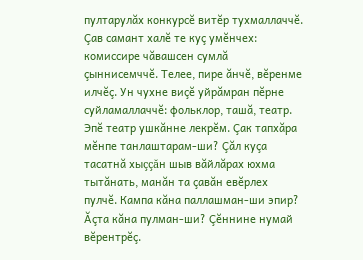пултарулăх конкурсĕ витĕр тухмаллаччĕ. Çав самант халĕ те куç умĕнчех: комиссире чăвашсен сумлă çыннисемччĕ. Телее, пире ăнчĕ, вĕренме илчĕç. Ун чухне виçĕ уйрăмран пĕрне суйламаллаччĕ: фольклор, ташă, театр. Эпĕ театр ушкăнне лекрĕм. Çак тапхăра мĕнпе танлаштарам-ши? Çăл куçа тасатнă хыççăн шыв вăйлăрах юхма тытăнать, манăн та çавăн евĕрлех пулчĕ. Кампа кăна паллашман-ши эпир? Ăçта кăна пулман-ши? Çĕннине нумай вĕрентрĕç.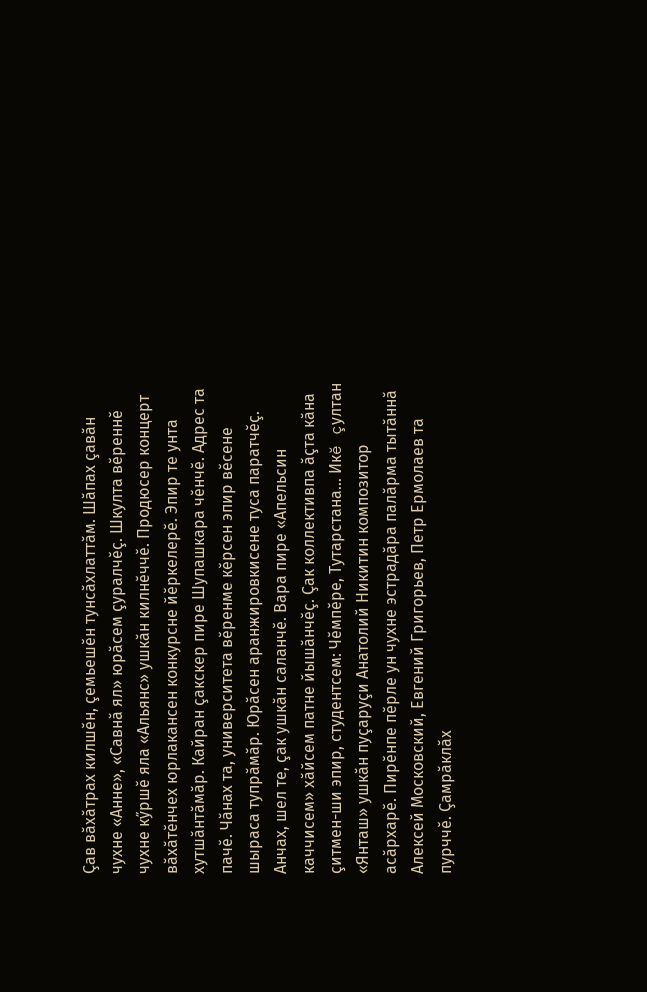Çав вăхăтрах килшĕн, çемьешĕн тунсăхлаттăм. Шăпах çавăн чухне «Анне», «Савнă ял» юрăсем çуралчĕç. Шкулта вĕреннĕ чухне кӳршĕ яла «Альянс» ушкăн килнĕччĕ. Продюсер концерт вăхăтĕнчех юрлакансен конкурсне йĕркелерĕ. Эпир те унта хутшăнтăмăр. Кайран çакскер пире Шупашкара чĕнчĕ. Адрес та пачĕ. Чăнах та, университета вĕренме кĕрсен эпир вĕсене шыраса тупрăмăр. Юрăсен аранжировкисене туса паратчĕç. Анчах, шел те, çак ушкăн саланчĕ. Вара пире «Апельсин каччисем» хăйсем патне йышăнчĕç. Çак коллективпа ăçта кăна çитмен-ши эпир, студентсем: Чĕмпĕре, Тутарстана… Икĕ çултан «Янташ» ушкăн пуçаруçи Анатолий Никитин композитор асăрхарĕ. Пирĕнпе пĕрле ун чухне эстрадăра палăрма тытăннă Алексей Московский, Евгений Григорьев, Петр Ермолаев та пурччĕ. Çамрăклăх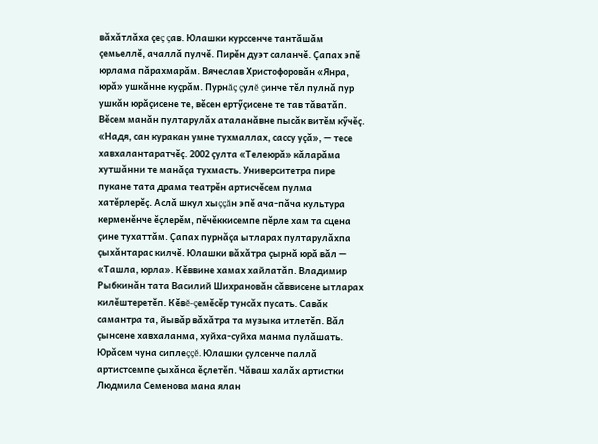вăхăтлăха çеç çав. Юлашки курссенче тантăшăм çемьеллĕ, ачаллă пулчĕ. Пирĕн дуэт саланчĕ. Çапах эпĕ юрлама пăрахмарăм. Вячеслав Христофоровăн «Янра, юрă» ушкăнне куçрăм. Пурнăç çулĕ çинче тĕл пулнă пур ушкăн юрăçисене те, вĕсен ертӳçисене те тав тăватăп. Вĕсем манăн пултарулăх аталанăвне пысăк витĕм кӳчĕç. «Надя, сан куракан умне тухмаллах, сассу уçă», — тесе хавхалантаратчĕç. 2002 çулта «Телеюрă» кăларăма хутшăнни те манăçа тухмасть. Университетра пире пукане тата драма театрĕн артисчĕсем пулма хатĕрлерĕç. Аслă шкул хыççăн эпĕ ача-пăча культура керменĕнче ĕçлерĕм, пĕчĕккисемпе пĕрле хам та сцена çине тухаттăм. Çапах пурнăçа ытларах пултарулăхпа çыхăнтарас килчĕ. Юлашки вăхăтра çырнă юрă вăл — «Ташла, юрла». Кĕввине хамах хайлатăп. Владимир Рыбкинăн тата Василий Шихрановăн сăввисене ытларах килĕштеретĕп. Кĕвĕ-çемĕсĕр тунсăх пусать. Савăк самантра та, йывăр вăхăтра та музыка итлетĕп. Вăл çынсене хавхаланма, хуйха-суйха манма пулăшать. Юрăсем чуна сиплеççĕ. Юлашки çулсенче паллă артистсемпе çыхăнса ĕçлетĕп. Чăваш халăх артистки Людмила Семенова мана ялан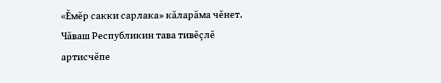«Ĕмĕр сакки сарлака» кăларăма чĕнет. Чăваш Республикин тава тивĕçлĕ артисчĕпе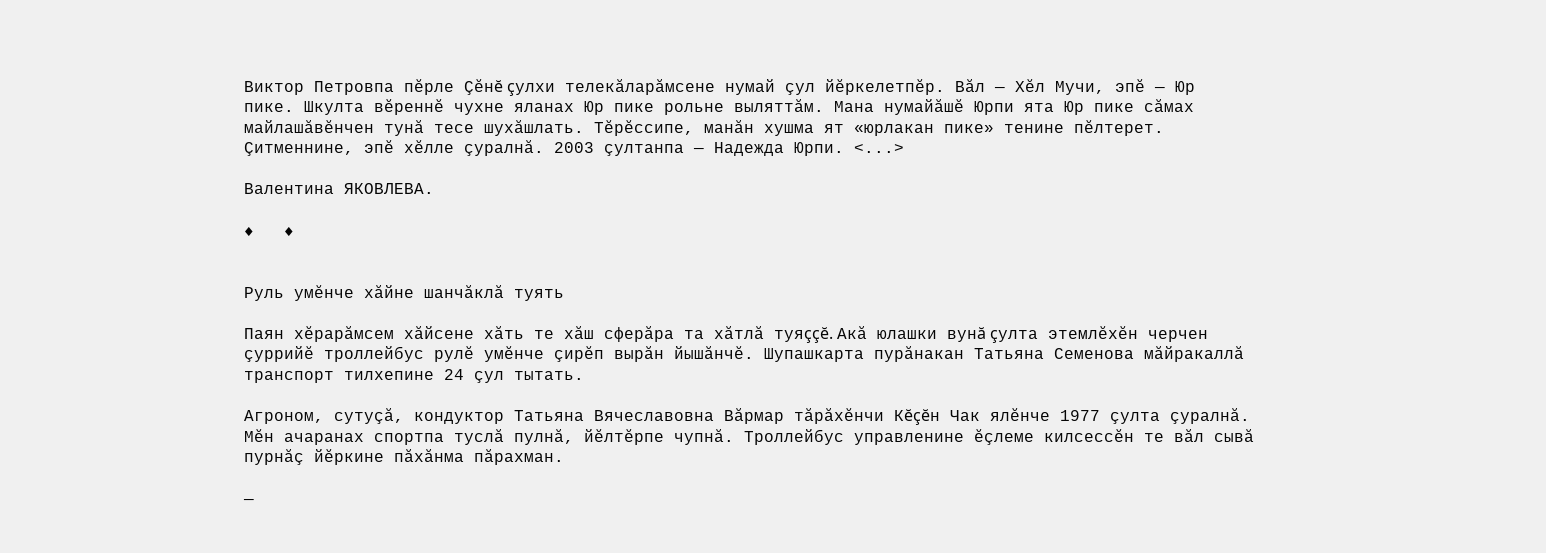Виктор Петровпа пĕрле Çĕнĕ çулхи телекăларăмсене нумай çул йĕркелетпĕр. Вăл — Хĕл Мучи, эпĕ — Юр пике. Шкулта вĕреннĕ чухне яланах Юр пике рольне выляттăм. Мана нумайăшĕ Юрпи ята Юр пике сăмах майлашăвĕнчен тунă тесе шухăшлать. Тĕрĕссипе, манăн хушма ят «юрлакан пике» тенине пĕлтерет. Çитменнине, эпĕ хĕлле çуралнă. 2003 çултанпа — Надежда Юрпи. <...>

Валентина ЯКОВЛЕВА.

♦   ♦


Руль умĕнче хăйне шанчăклă туять

Паян хĕрарăмсем хăйсене хăть те хăш сферăра та хăтлă туяççĕ. Акă юлашки вунă çулта этемлĕхĕн черчен çуррийĕ троллейбус рулĕ умĕнче çирĕп вырăн йышăнчĕ. Шупашкарта пурăнакан Татьяна Семенова мăйракаллă транспорт тилхепине 24 çул тытать.

Агроном, сутуçă, кондуктор Татьяна Вячеславовна Вăрмар тăрăхĕнчи Кĕçĕн Чак ялĕнче 1977 çулта çуралнă. Мĕн ачаранах спортпа туслă пулнă, йĕлтĕрпе чупнă. Троллейбус управленине ĕçлеме килсессĕн те вăл сывă пурнăç йĕркине пăхăнма пăрахман.

—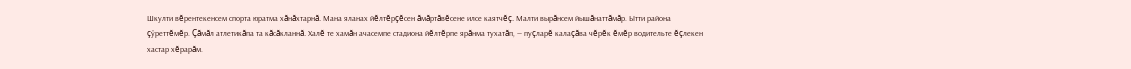Шкулти вĕрентекенсем спорта юратма хăнăхтарнă. Мана яланах йĕлтĕрçĕсен ăмăртăвĕсене илсе каятчĕç. Малти вырăнсем йышăнаттăмăр. Ытти района çӳреттĕмĕр. Çăмăл атлетикăпа та кăсăкланнă. Халĕ те хамăн ачасемпе стадиона йĕлтĕрпе ярăнма тухатăп, — пуçларĕ калаçăва чĕрĕк ĕмĕр водительте ĕçлекен хастар хĕрарăм.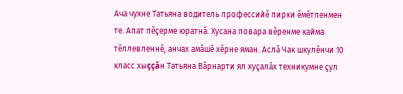Ача чухне Татьяна водитель профессийĕ пирки ĕмĕтленмен те. Апат пĕçерме юратнă. Хусана повара вĕренме кайма тĕллевленнĕ, анчах амăшĕ хĕрне яман. Аслă Чак шкулĕнчи 10 класс хыççăн Татьяна Вăрнарти ял хуçалăх техникумне çул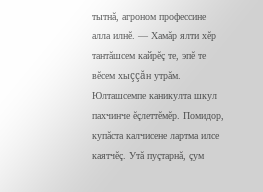тытнă, агроном профессине алла илнĕ. — Хамăр ялти хĕр тантăшсем кайрĕç те, эпĕ те вĕсем хыççăн утрăм. Юлташсемпе каникулта шкул пахчинче ĕçлеттĕмĕр. Помидор, купăста калчисене лартма илсе каятчĕç. Утă пуçтарнă, çум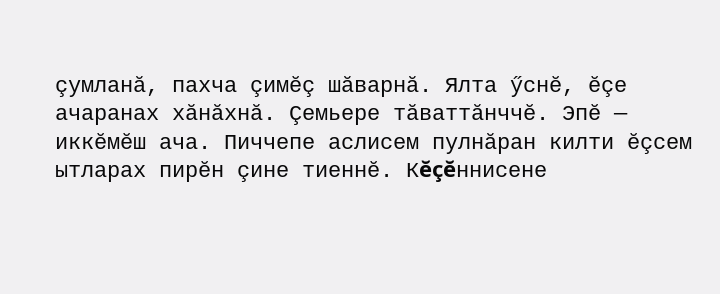çумланă, пахча çимĕç шăварнă. Ялта ӳснĕ, ĕçе ачаранах хăнăхнă. Çемьере тăваттăнччĕ. Эпĕ — иккĕмĕш ача. Пиччепе аслисем пулнăран килти ĕçсем ытларах пирĕн çине тиеннĕ. Кĕçĕннисене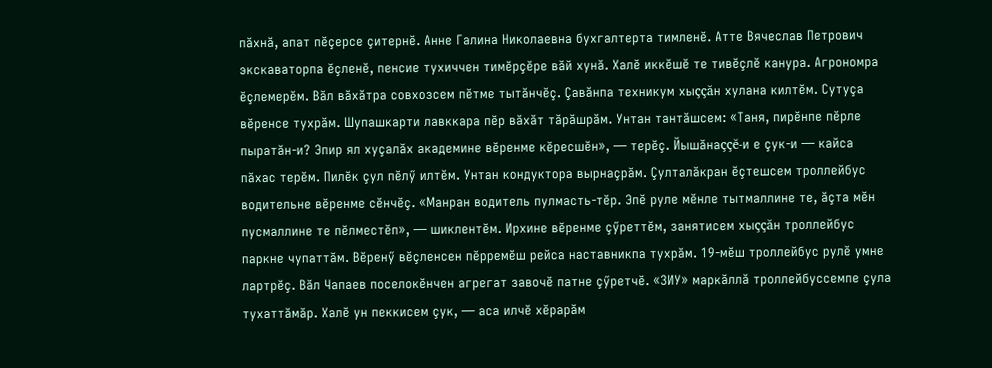пăхнă, апат пĕçерсе çитернĕ. Анне Галина Николаевна бухгалтерта тимленĕ. Атте Вячеслав Петрович экскаваторпа ĕçленĕ, пенсие тухиччен тимĕрçĕре вăй хунă. Халĕ иккĕшĕ те тивĕçлĕ канура. Агрономра ĕçлемерĕм. Вăл вăхăтра совхозсем пĕтме тытăнчĕç. Çавăнпа техникум хыççăн хулана килтĕм. Сутуçа вĕренсе тухрăм. Шупашкарти лавккара пĕр вăхăт тăрăшрăм. Унтан тантăшсем: «Таня, пирĕнпе пĕрле пыратăн-и? Эпир ял хуçалăх академине вĕренме кĕресшĕн», — терĕç. Йышăнаççĕ-и е çук-и — кайса пăхас терĕм. Пилĕк çул пĕлӳ илтĕм. Унтан кондуктора вырнаçрăм. Çулталăкран ĕçтешсем троллейбус водительне вĕренме сĕнчĕç. «Манран водитель пулмасть-тĕр. Эпĕ руле мĕнле тытмаллине те, ăçта мĕн пусмаллине те пĕлместĕп», — шиклентĕм. Ирхине вĕренме çӳреттĕм, занятисем хыççăн троллейбус паркне чупаттăм. Вĕренӳ вĕçленсен пĕрремĕш рейса наставникпа тухрăм. 19-мĕш троллейбус рулĕ умне лартрĕç. Вăл Чапаев поселокĕнчен агрегат завочĕ патне çӳретчĕ. «ЗИУ» маркăллă троллейбуссемпе çула тухаттăмăр. Халĕ ун пеккисем çук, — аса илчĕ хĕрарăм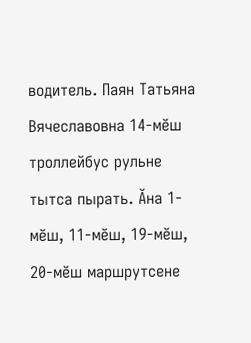водитель. Паян Татьяна Вячеславовна 14-мĕш троллейбус рульне тытса пырать. Ăна 1-мĕш, 11-мĕш, 19-мĕш, 20-мĕш маршрутсене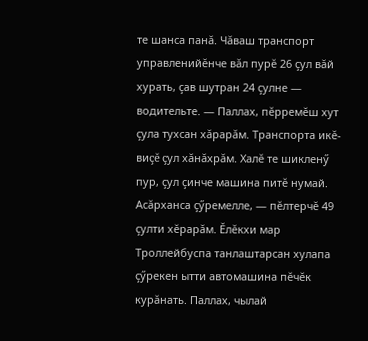те шанса панă. Чăваш транспорт управленийĕнче вăл пурĕ 26 çул вăй хурать, çав шутран 24 çулне — водительте. — Паллах, пĕрремĕш хут çула тухсан хăрарăм. Транспорта икĕ-виçĕ çул хăнăхрăм. Халĕ те шикленӳ пур, çул çинче машина питĕ нумай. Асăрханса çӳремелле, — пĕлтерчĕ 49 çулти хĕрарăм. Ĕлĕкхи мар Троллейбуспа танлаштарсан хулапа çӳрекен ытти автомашина пĕчĕк курăнать. Паллах, чылай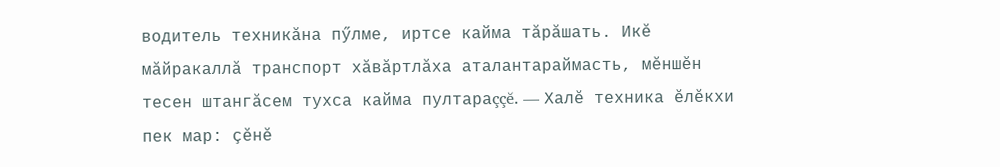водитель техникăна пӳлме, иртсе кайма тăрăшать. Икĕ мăйракаллă транспорт хăвăртлăха аталантараймасть, мĕншĕн тесен штангăсем тухса кайма пултараççĕ. — Халĕ техника ĕлĕкхи пек мар: çĕнĕ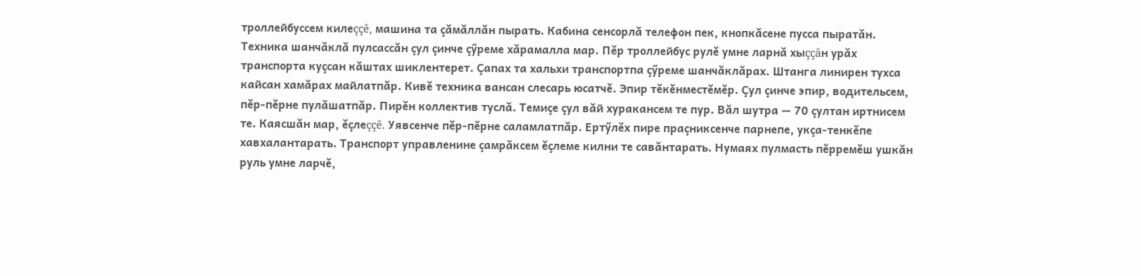троллейбуссем килеççĕ, машина та çăмăллăн пырать. Кабина сенсорлă телефон пек, кнопкăсене пусса пыратăн. Техника шанчăклă пулсассăн çул çинче çӳреме хăрамалла мар. Пĕр троллейбус рулĕ умне ларнă хыççăн урăх транспорта куçсан кăштах шиклентерет. Çапах та хальхи транспортпа çӳреме шанчăклăрах. Штанга линирен тухса кайсан хамăрах майлатпăр. Кивĕ техника вансан слесарь юсатчĕ. Эпир тĕкĕнместĕмĕр. Çул çинче эпир, водительсем, пĕр-пĕрне пулăшатпăр. Пирĕн коллектив туслă. Темиçе çул вăй хуракансем те пур. Вăл шутра — 70 çултан иртнисем те. Каясшăн мар, ĕçлеççĕ. Уявсенче пĕр-пĕрне саламлатпăр. Ертӳлĕх пире праçниксенче парнепе, укçа-тенкĕпе хавхалантарать. Транспорт управленине çамрăксем ĕçлеме килни те савăнтарать. Нумаях пулмасть пĕрремĕш ушкăн руль умне ларчĕ,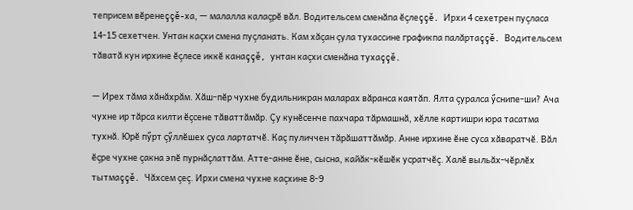теприсем вĕренеççĕ-ха, — малалла калаçрĕ вăл. Водительсем сменăпа ĕçлеççĕ. Ирхи 4 сехетрен пуçласа 14-15 сехетчен. Унтан каçхи смена пуçланать. Кам хăçан çула тухассине графикпа палăртаççĕ. Водительсем тăватă кун ирхине ĕçлесе иккĕ канаççĕ, унтан каçхи сменăна тухаççĕ.

— Ирех тăма хăнăхрăм. Хăш-пĕр чухне будильникран маларах вăранса каятăп. Ялта çуралса ӳснипе-ши? Ача чухне ир тăрса килти ĕçсене тăваттăмăр. Çу кунĕсенче пахчара тăрмашнă, хĕлле картишри юра тасатма тухнă. Юрĕ пӳрт çӳллĕшех çуса лартатчĕ. Каç пуличчен тăрăшаттăмăр. Анне ирхине ĕне суса хăваратчĕ. Вăл ĕçре чухне çакна эпĕ пурнăçлаттăм. Атте-анне ĕне, сысна, кайăк-кĕшĕк усратчĕç. Халĕ выльăх-чĕрлĕх тытмаççĕ. Чăхсем çеç. Ирхи смена чухне каçхине 8-9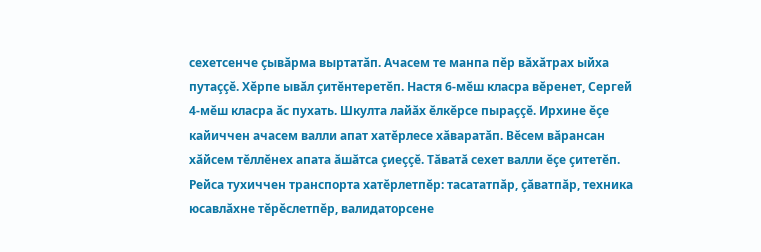сехетсенче çывăрма выртатăп. Ачасем те манпа пĕр вăхăтрах ыйха путаççĕ. Хĕрпе ывăл çитĕнтеретĕп. Настя 6-мĕш класра вĕренет, Сергей 4-мĕш класра ăс пухать. Шкулта лайăх ĕлкĕрсе пыраççĕ. Ирхине ĕçе кайиччен ачасем валли апат хатĕрлесе хăваратăп. Вĕсем вăрансан хăйсем тĕллĕнех апата ăшăтса çиеççĕ. Тăватă сехет валли ĕçе çитетĕп. Рейса тухиччен транспорта хатĕрлетпĕр: тасататпăр, çăватпăр, техника юсавлăхне тĕрĕслетпĕр, валидаторсене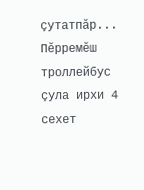çутатпăр... Пĕрремĕш троллейбус çула ирхи 4 сехет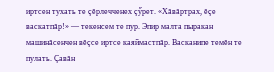иртсен тухать те çĕрлечченех çӳрет. «Хăвăртрах, ĕçе васкатпăр!» — текенсем те пур. Эпир малта пыракан машинăсенчен вĕçсе иртсе каяймастпăр. Васканипе темĕн те пулать. Çавăн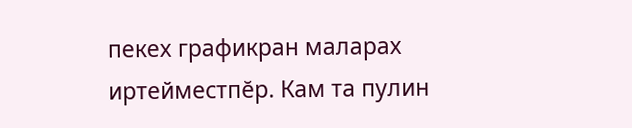пекех графикран маларах иртейместпĕр. Кам та пулин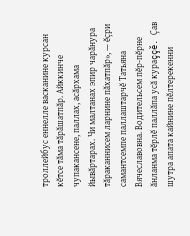троллейбус еннелле васканине курсан кĕтсе тăма тăрăшатпăр. Айккинче чупакансене, паллах, асăрхама йывăртарах. Чи малтанах эпир чарăнура тăраканнисем ларнине пăхатпăр», — ĕçри самантсемпе паллаштарчĕ Татьяна Вячеславовна. Водительсем пĕр-пĕрне ăнланма тĕрлĕ паллăпа усă кураççĕ. Çав шутра апата кайнине пĕлтерекенни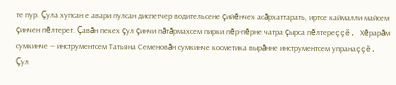те пур. Çула хупсан е авари пулсан диспетчер водительсене çийĕнчех асăрхаттарать, иртсе каймалли майсем çинчен пĕлтерет. Çавăн пекех çул çинчи пăтăрмахсем пирки пĕр-пĕрне чатра çырса пĕлтереççĕ. Хĕрарăм сумкинче — инструментсем Татьяна Семеновăн сумкинче косметика вырăнне инструментсем упранаççĕ. Çул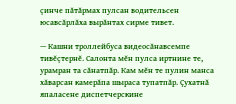çинче пăтăрмах пулсан водительсен юсавсăрлăха вырăнтах сирме тивет.

— Кашни троллейбуса видеосăнавсемпе тивĕçтернĕ. Салонта мĕн пулса иртнине те, урамран та сăнатпăр. Кам мĕн те пулин манса хăварсан камерăпа шыраса тупатпăр. Çухатнă япаласене диспетчерскине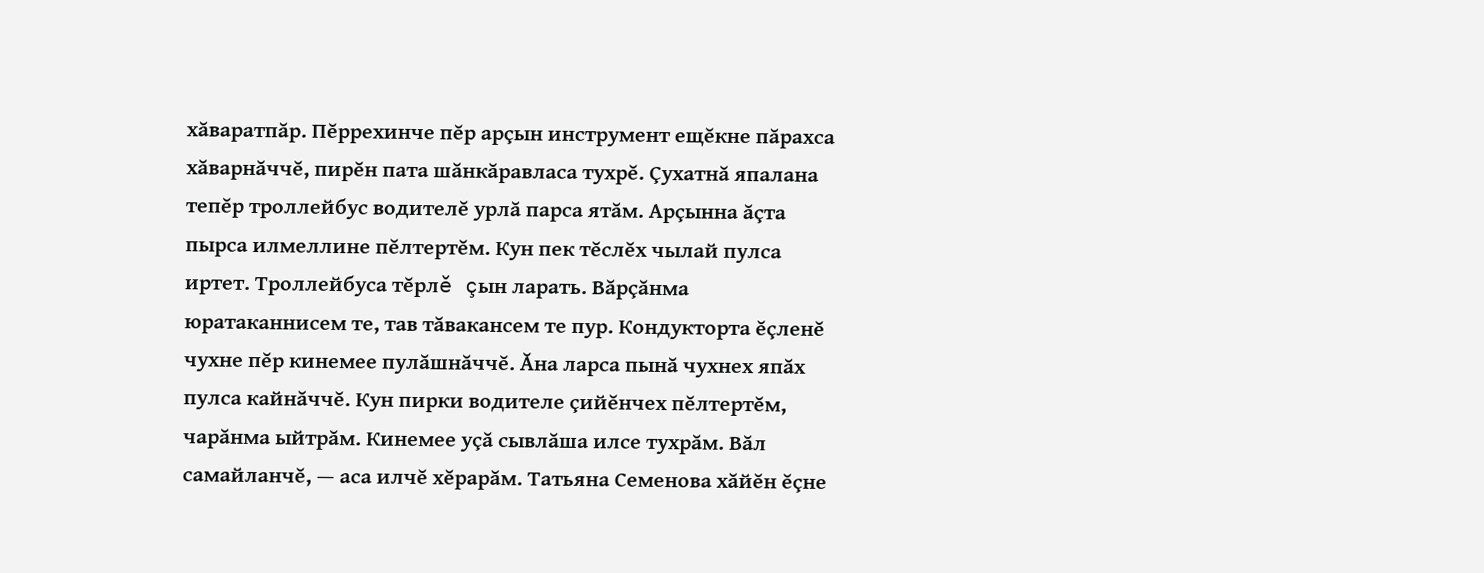хăваратпăр. Пĕррехинче пĕр арçын инструмент ещĕкне пăрахса хăварнăччĕ, пирĕн пата шăнкăравласа тухрĕ. Çухатнă япалана тепĕр троллейбус водителĕ урлă парса ятăм. Арçынна ăçта пырса илмеллине пĕлтертĕм. Кун пек тĕслĕх чылай пулса иртет. Троллейбуса тĕрлĕ çын ларать. Вăрçăнма юратаканнисем те, тав тăвакансем те пур. Кондукторта ĕçленĕ чухне пĕр кинемее пулăшнăччĕ. Ăна ларса пынă чухнех япăх пулса кайнăччĕ. Кун пирки водителе çийĕнчех пĕлтертĕм, чарăнма ыйтрăм. Кинемее уçă сывлăша илсе тухрăм. Вăл самайланчĕ, — аса илчĕ хĕрарăм. Татьяна Семенова хăйĕн ĕçне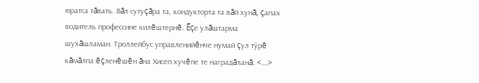юратса тăвать. Вăл сутуçăра та, кондукторта та вăй хунă, çапах водитель профессине килĕштернĕ. Ĕçе улăштарма шухăшламан. Троллейбус управленийĕнче нумай çул тӳрĕ кăмăлпа ĕçленĕшĕн ăна Хисеп хучĕпе те наградăланă. <...>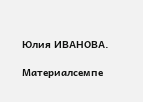Юлия ИВАНОВА.

Материалсемпе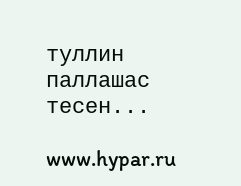туллин паллашас тесен...

www.hypar.ru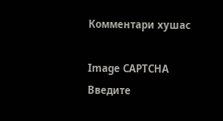Комментари хушас

Image CAPTCHA
Введите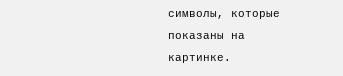символы, которые показаны на картинке.